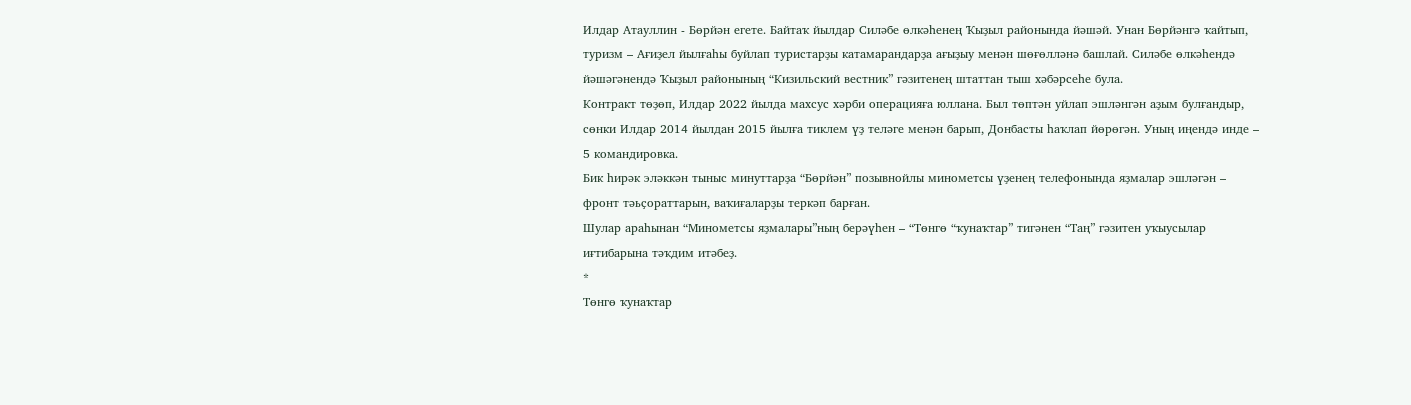Илдар Атауллин - Бөрйән егете. Байтаҡ йылдар Силәбе өлкәһенең Ҡыҙыл районында йәшәй. Унан Бөрйәнгә ҡайтып, туризм – Ағиҙел йылғаһы буйлап туристарҙы катамарандарҙа ағыҙыу менән шөғөлләнә башлай. Силәбе өлкәһендә йәшәгәнендә Ҡыҙыл районының “Кизильский вестник” гәзитенең штаттан тыш хәбәрсеһе була.
Контракт төҙөп, Илдар 2022 йылда махсус хәрби операцияға юллана. Был төптән уйлап эшләнгән аҙым булғандыр, сөнки Илдар 2014 йылдан 2015 йылға тиклем үҙ теләге менән барып, Донбасты һаҡлап йөрөгән. Уның иңендә инде – 5 командировка.
Бик һирәк эләккән тыныс минуттарҙа “Бөрйән” позывнойлы минометсы үҙенең телефонында яҙмалар эшләгән – фронт тәьҫораттарын, ваҡиғаларҙы теркәп барған.
Шулар араһынан “Минометсы яҙмалары”ның берәүһен – “Төнгө “ҡунаҡтар” тигәнен “Таң” гәзитен уҡыусылар иғтибарына тәҡдим итәбеҙ.
*
Төнгө ҡунаҡтар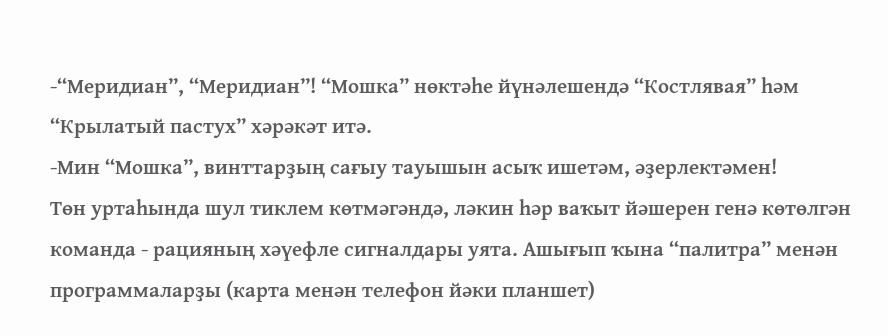-“Меридиан”, “Меридиан”! “Мошка” нөктәһе йүнәлешендә “Костлявая” һәм “Крылатый пастух” хәрәкәт итә.
-Мин “Мошка”, винттарҙың сағыу тауышын асыҡ ишетәм, әҙерлектәмен!
Төн уртаһында шул тиклем көтмәгәндә, ләкин һәр ваҡыт йәшерен генә көтөлгән команда - рацияның хәүефле сигналдары уята. Ашығып ҡына “палитра” менән программаларҙы (карта менән телефон йәки планшет)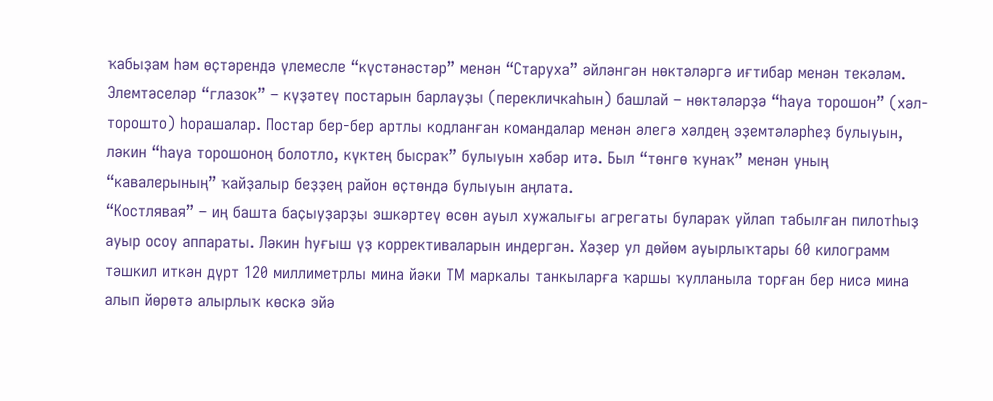ҡабыҙам һәм өҫтәрендә үлемесле “күстәнәстәр” менән “Старуха” әйләнгән нөктәләргә иғтибар менән текәләм.
Элемтәселәр “глазок” – күҙәтеү постарын барлауҙы (перекличкаһын) башлай – нөктәләрҙә “һауа торошон” (хәл-торошто) һорашалар. Постар бер-бер артлы кодланған командалар менән әлегә хәлдең эҙемтәләрһеҙ булыуын, ләкин “һауа торошоноң болотло, күктең бысраҡ” булыуын хәбәр итә. Был “төнгө ҡунаҡ” менән уның “кавалерының” ҡайҙалыр беҙҙең район өҫтөндә булыуын аңлата.
“Костлявая” – иң башта баҫыуҙарҙы эшкәртеү өсөн ауыл хужалығы агрегаты булараҡ уйлап табылған пилотһыҙ ауыр осоу аппараты. Ләкин һуғыш үҙ коррективаларын индергән. Хәҙер ул дөйөм ауырлыҡтары 60 килограмм тәшкил иткән дүрт 120 миллиметрлы мина йәки ТМ маркалы танкыларға ҡаршы ҡулланыла торған бер нисә мина алып йөрөтә алырлыҡ көскә эйә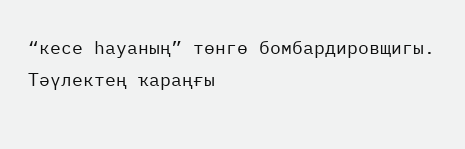“кесе һауаның” төнгө бомбардировщигы. Тәүлектең ҡараңғы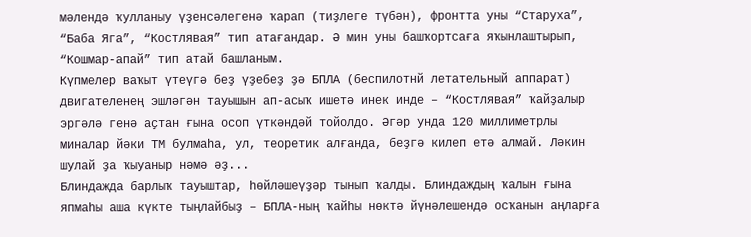мәлендә ҡулланыу үҙенсәлегенә ҡарап (тиҙлеге түбән), фронтта уны “Старуха”, “Баба Яга”, “Костлявая” тип атағандар. Ә мин уны башҡортсаға яҡынлаштырып, “Кошмар-апай” тип атай башланым.
Күпмелер ваҡыт үтеүгә беҙ үҙебеҙ ҙә БПЛА (беспилотнй летательный аппарат) двигателенең эшләгән тауышын ап-асыҡ ишетә инек инде – “Костлявая” ҡайҙалыр эргәлә генә аҫтан ғына осоп үткәндәй тойолдо. Әгәр унда 120 миллиметрлы миналар йәки ТМ булмаһа, ул, теоретик алғанда, беҙгә килеп етә алмай. Ләкин шулай ҙа ҡыуаныр нәмә әҙ...
Блиндажда барлыҡ тауыштар, һөйләшеүҙәр тынып ҡалды. Блиндаждың ҡалын ғына япмаһы аша күкте тыңлайбыҙ – БПЛА-ның ҡайһы нөктә йүнәлешендә осҡанын аңларға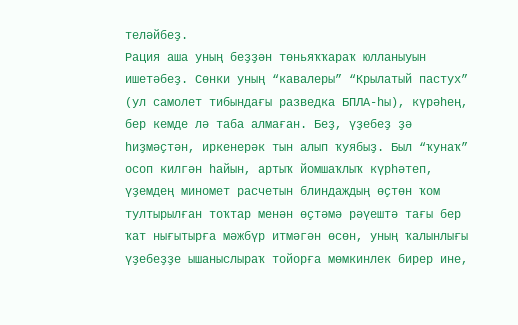теләйбеҙ.
Рация аша уның беҙҙән төньяҡҡараҡ юлланыуын ишетәбеҙ. Сөнки уның “кавалеры” “Крылатый пастух” (ул самолет тибындағы разведка БПЛА-һы), күрәһең, бер кемде лә таба алмаған. Беҙ, үҙебеҙ ҙә һиҙмәҫтән, иркенерәк тын алып ҡуябыҙ. Был “ҡунаҡ” осоп килгән һайын, артыҡ йомшаҡлыҡ күрһәтеп, үҙемдең миномет расчетын блиндаждың өҫтөн ҡом тултырылған тоҡтар менән өҫтәмә рәүештә тағы бер ҡат нығытырға мәжбүр итмәгән өсөн, уның ҡалынлығы үҙебеҙҙе ышаныслыраҡ тойорға мөмкинлек бирер ине,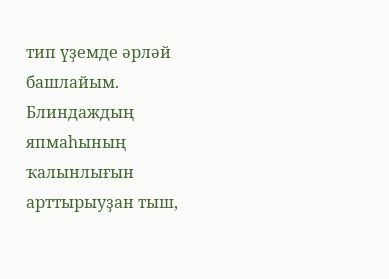тип үҙемде әрләй башлайым.
Блиндаждың япмаһының ҡалынлығын арттырыуҙан тыш,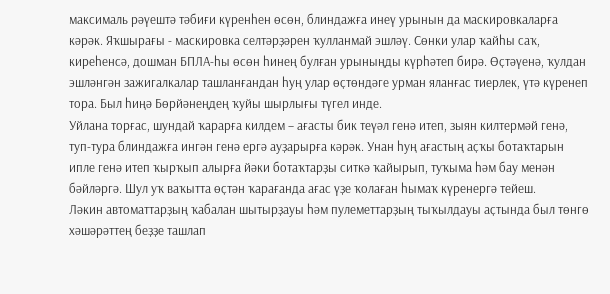максималь рәүештә тәбиғи күренһен өсөн, блиндажға инеү урынын да маскировкаларға кәрәк. Яҡшырағы - маскировка селтәрҙәрен ҡулланмай эшләү. Сөнки улар ҡайһы саҡ, киреһенсә, дошман БПЛА-һы өсөн һинең булған урыныңды күрһәтеп бирә. Өҫтәүенә, ҡулдан эшләнгән зажигалкалар ташланғандан һуң улар өҫтөндәге урман яланғас тиерлек, үтә күренеп тора. Был һиңә Бөрйәнеңдең ҡуйы шырлығы түгел инде.
Уйлана торғас, шундай ҡарарға килдем – ағасты бик теүәл генә итеп, зыян килтермәй генә, туп-тура блиндажға ингән генә ергә ауҙарырға кәрәк. Унан һуң ағастың аҫҡы ботаҡтарын ипле генә итеп ҡырҡып алырға йәки ботаҡтарҙы ситкә ҡайырып, туҡыма һәм бау менән бәйләргә. Шул уҡ ваҡытта өҫтән ҡарағанда ағас үҙе ҡолаған һымаҡ күренергә тейеш.
Ләкин автоматтарҙың ҡабалан шытырҙауы һәм пулеметтарҙың тыҡылдауы аҫтында был төнгө хәшәрәттең беҙҙе ташлап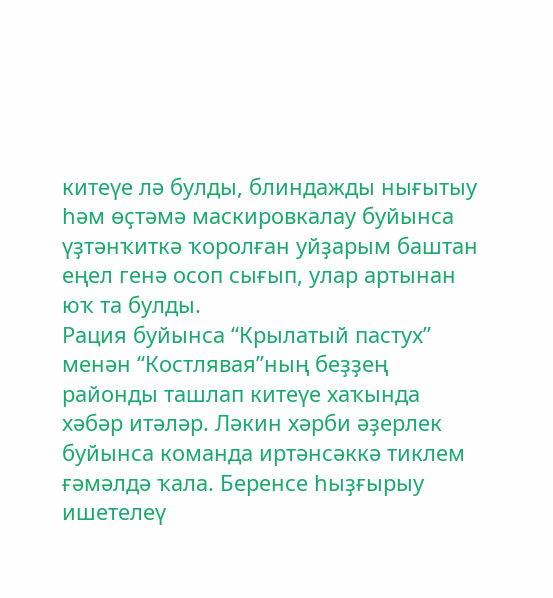китеүе лә булды, блиндажды нығытыу һәм өҫтәмә маскировкалау буйынса үҙтәнҡиткә ҡоролған уйҙарым баштан еңел генә осоп сығып, улар артынан юҡ та булды.
Рация буйынса “Крылатый пастух” менән “Костлявая”ның беҙҙең районды ташлап китеүе хаҡында хәбәр итәләр. Ләкин хәрби әҙерлек буйынса команда иртәнсәккә тиклем ғәмәлдә ҡала. Беренсе һыҙғырыу ишетелеү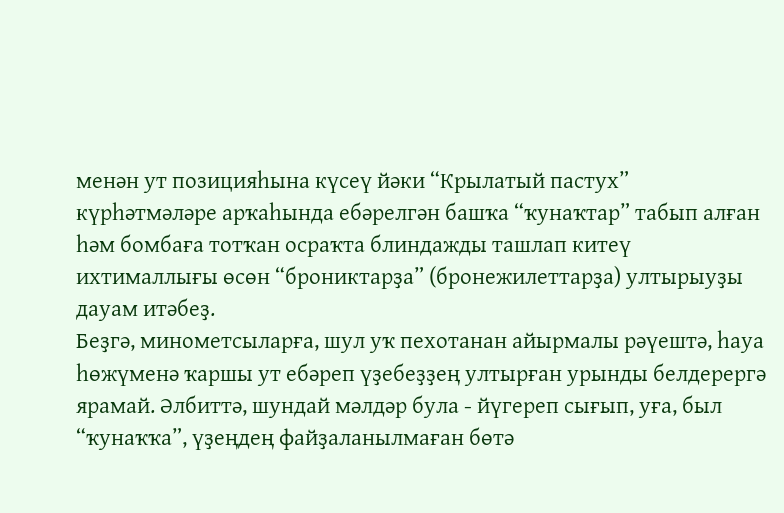менән ут позицияһына күсеү йәки “Крылатый пастух” күрһәтмәләре арҡаһында ебәрелгән башҡа “ҡунаҡтар” табып алған һәм бомбаға тотҡан осраҡта блиндажды ташлап китеү ихтималлығы өсөн “брониктарҙа” (бронежилеттарҙа) ултырыуҙы дауам итәбеҙ.
Беҙгә, минометсыларға, шул уҡ пехотанан айырмалы рәүештә, һауа һөжүменә ҡаршы ут ебәреп үҙебеҙҙең ултырған урынды белдерергә ярамай. Әлбиттә, шундай мәлдәр була - йүгереп сығып, уға, был “ҡунаҡҡа”, үҙеңдең файҙаланылмаған бөтә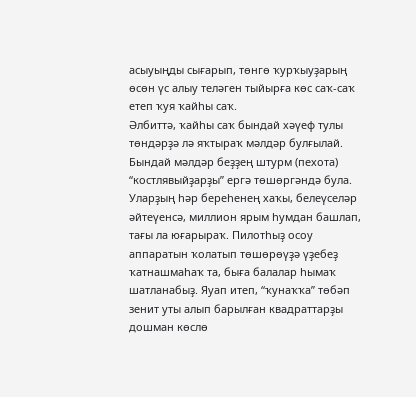асыуыңды сығарып, төнгө ҡурҡыуҙарың өсөн үс алыу теләген тыйырға көс саҡ-саҡ етеп ҡуя ҡайһы саҡ.
Әлбиттә, ҡайһы саҡ бындай хәүеф тулы төндәрҙә лә яҡтыраҡ мәлдәр булғылай. Бындай мәлдәр беҙҙең штурм (пехота) “костлявыйҙарҙы” ергә төшөргәндә була. Уларҙың һәр береһенең хаҡы, белеүселәр әйтеүенсә, миллион ярым һумдан башлап, тағы ла юғарыраҡ. Пилотһыҙ осоу аппаратын ҡолатып төшөрөүҙә үҙебеҙ ҡатнашмаһаҡ та, быға балалар һымаҡ шатланабыҙ. Яуап итеп, “ҡунаҡҡа” төбәп зенит уты алып барылған квадраттарҙы дошман көслө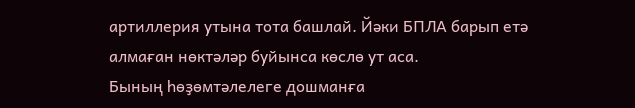артиллерия утына тота башлай. Йәки БПЛА барып етә алмаған нөктәләр буйынса көслө ут аса.
Бының һөҙөмтәлелеге дошманға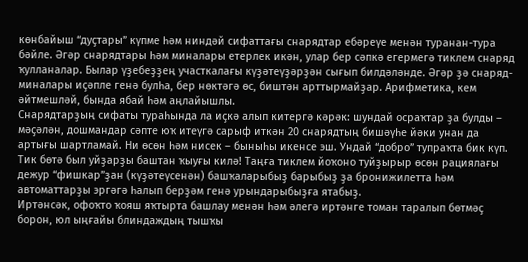көнбайыш “дуҫтары” күпме һәм ниндәй сифаттағы снарядтар ебәреүе менән туранан-тура бәйле. Әгәр снарядтары һәм миналары етерлек икән, улар бер сәпкә егермегә тиклем снаряд ҡулланалар. Былар үҙебеҙҙең участкалағы күҙәтеүҙәрҙән сығып билдәләнде. Әгәр ҙә снаряд-миналары иҫәпле генә булһа, бер нөктәгә өс, биштән арттырмайҙар. Арифметика, кем әйтмешләй, бында ябай һәм аңлайышлы.
Снарядтарҙың сифаты тураһында ла иҫкә алып китергә кәрәк: шундай осраҡтар ҙа булды – мәҫәлән, дошмандар сәпте юҡ итеүгә сарыф иткән 20 снарядтың бишәүһе йәки унан да артығы шартламай. Ни өсөн һәм нисек – быныһы икенсе эш. Ундай “добро” тупраҡта бик күп. Тик бөтә был уйҙарҙы баштан ҡыуғы килә! Таңға тиклем йоҡоно туйҙырыр өсөн рациялағы дежур “фишкар”ҙан (күҙәтеүсенән) башҡаларыбыҙ барыбыҙ ҙа бронижилетта һәм автоматтарҙы эргәгә һалып берҙәм генә урындарыбыҙға ятабыҙ.
Иртәнсәк, офоҡто ҡояш яҡтырта башлау менән һәм әлегә иртәнге томан таралып бөтмәҫ борон, юл ыңғайы блиндаждың тышҡы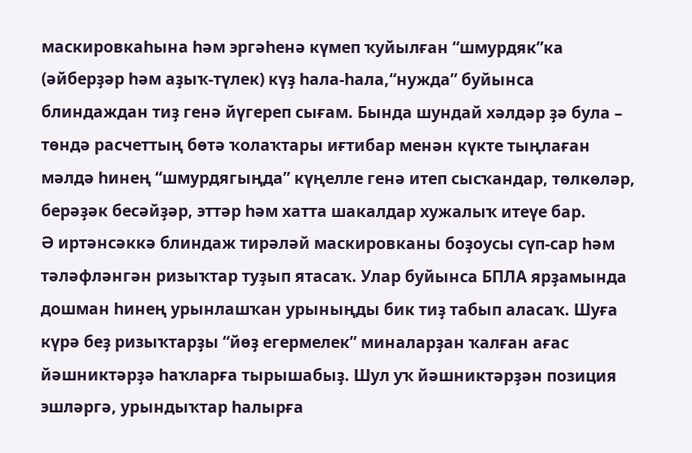маскировкаһына һәм эргәһенә күмеп ҡуйылған “шмурдяк”ка (әйберҙәр һәм аҙыҡ-түлек) күҙ һала-һала,“нужда” буйынса блиндаждан тиҙ генә йүгереп сығам. Бында шундай хәлдәр ҙә була – төндә расчеттың бөтә ҡолаҡтары иғтибар менән күкте тыңлаған мәлдә һинең “шмурдягыңда” күңелле генә итеп сысҡандар, төлкөләр, берәҙәк бесәйҙәр, эттәр һәм хатта шакалдар хужалыҡ итеүе бар.
Ә иртәнсәккә блиндаж тирәләй маскировканы боҙоусы сүп-сар һәм тәләфләнгән ризыҡтар туҙып ятасаҡ. Улар буйынса БПЛА ярҙамында дошман һинең урынлашҡан урыныңды бик тиҙ табып аласаҡ. Шуға күрә беҙ ризыҡтарҙы “йөҙ егермелек” миналарҙан ҡалған ағас йәшниктәрҙә һаҡларға тырышабыҙ. Шул уҡ йәшниктәрҙән позиция эшләргә, урындыҡтар һалырға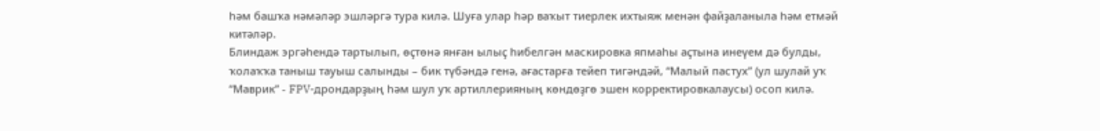һәм башҡа нәмәләр эшләргә тура килә. Шуға улар һәр ваҡыт тиерлек ихтыяж менән файҙаланыла һәм етмәй китәләр.
Блиндаж эргәһендә тартылып, өҫтөнә янған ылыҫ һибелгән маскировка япмаһы аҫтына инеүем дә булды, ҡолаҡҡа таныш тауыш салынды – бик түбәндә генә, ағастарға тейеп тигәндәй, “Малый пастух” (ул шулай уҡ “Маврик” - FPV-дрондарҙың һәм шул уҡ артиллерияның көндөҙгө эшен корректировкалаусы) осоп килә.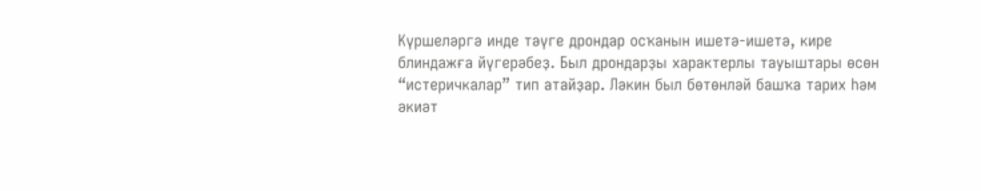Күршеләргә инде тәүге дрондар осҡанын ишетә-ишетә, кире блиндажға йүгерәбеҙ. Был дрондарҙы характерлы тауыштары өсөн “истеричкалар” тип атайҙар. Ләкин был бөтөнләй башҡа тарих һәм әкиәт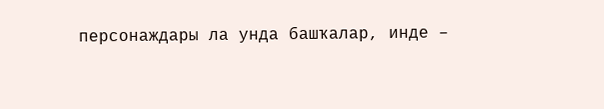персонаждары ла унда башҡалар, инде –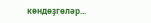көндөҙгөләр...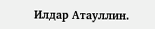Илдар Атауллин.